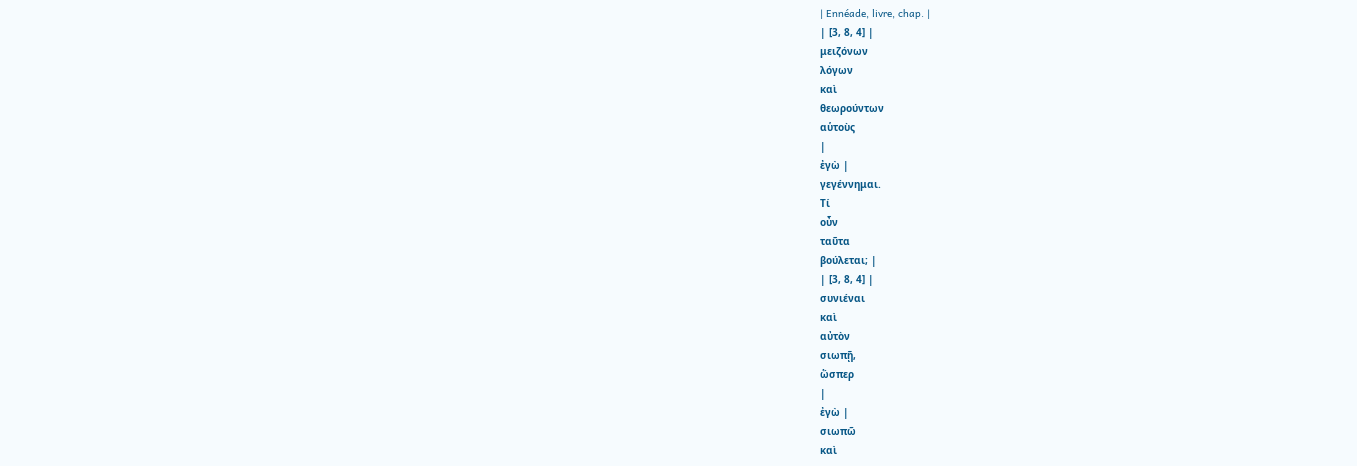| Ennéade, livre, chap. |
| [3, 8, 4] |
μειζόνων
λόγων
καὶ
θεωρούντων
αὑτοὺς
|
ἐγὼ |
γεγέννημαι.
Τί
οὖν
ταῦτα
βούλεται; |
| [3, 8, 4] |
συνιέναι
καὶ
αὐτὸν
σιωπῇ,
ὥσπερ
|
ἐγὼ |
σιωπῶ
καὶ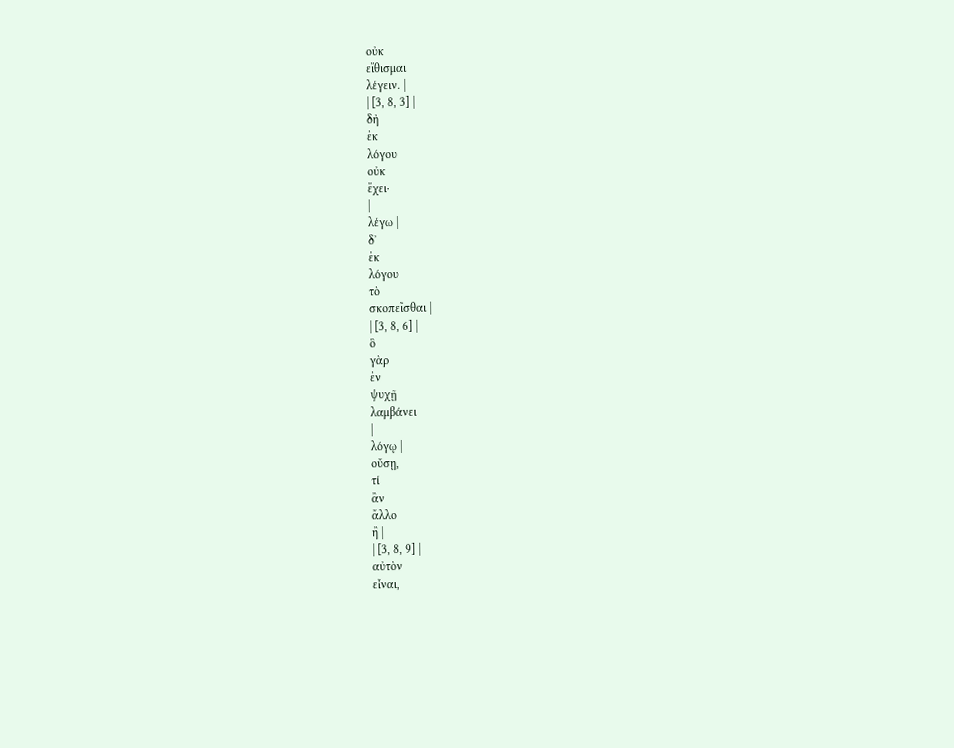οὐκ
εἴθισμαι
λέγειν. |
| [3, 8, 3] |
δὴ
ἐκ
λόγου
οὐκ
ἔχει·
|
λέγω |
δ᾽
ἐκ
λόγου
τὸ
σκοπεῖσθαι |
| [3, 8, 6] |
ὃ
γὰρ
ἐν
ψυχῇ
λαμβάνει
|
λόγῳ |
οὔσῃ,
τί
ἂν
ἄλλο
ἢ |
| [3, 8, 9] |
αὐτὸν
εἶναι,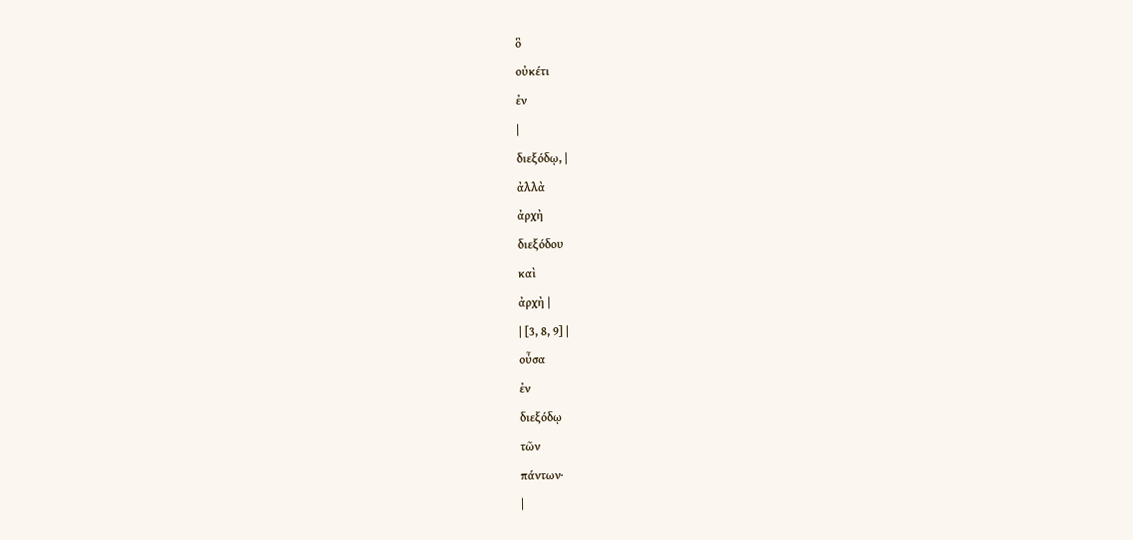ὃ
οὐκέτι
ἐν
|
διεξόδῳ, |
ἀλλὰ
ἀρχὴ
διεξόδου
καὶ
ἀρχὴ |
| [3, 8, 9] |
οὖσα
ἐν
διεξόδῳ
τῶν
πάντων·
|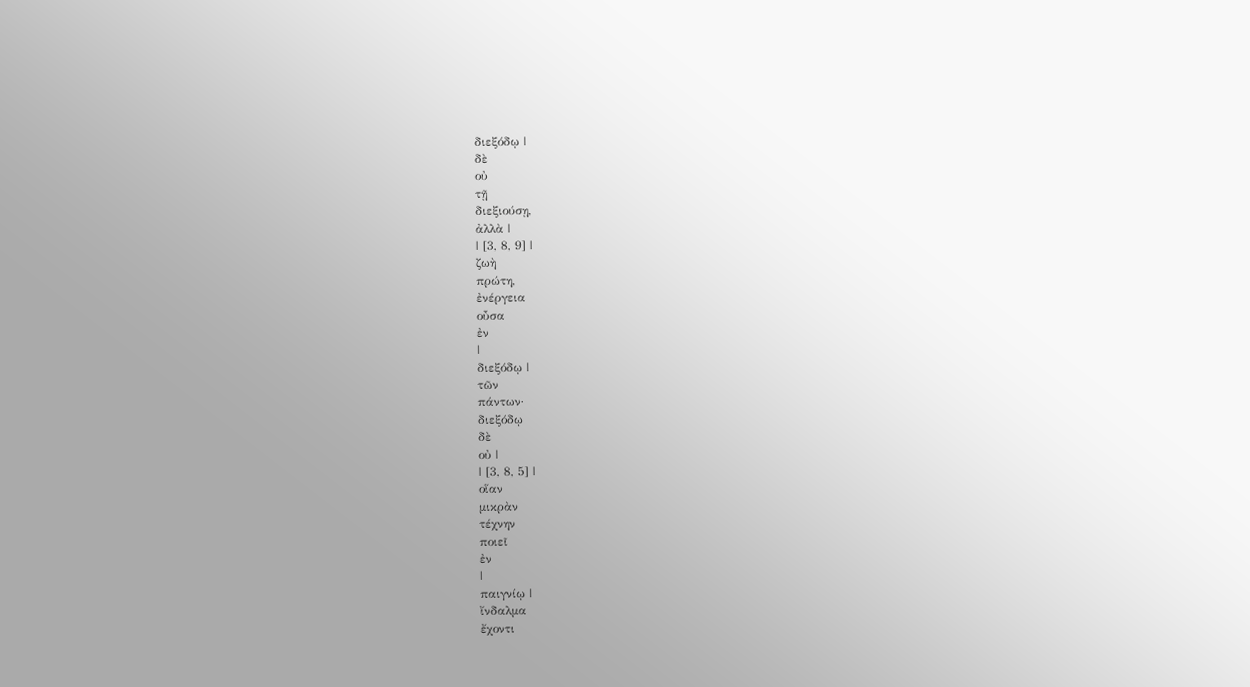διεξόδῳ |
δὲ
οὐ
τῇ
διεξιούσῃ,
ἀλλὰ |
| [3, 8, 9] |
ζωὴ
πρώτη,
ἐνέργεια
οὖσα
ἐν
|
διεξόδῳ |
τῶν
πάντων·
διεξόδῳ
δὲ
οὐ |
| [3, 8, 5] |
οἵαν
μικρὰν
τέχνην
ποιεῖ
ἐν
|
παιγνίῳ |
ἴνδαλμα
ἔχοντι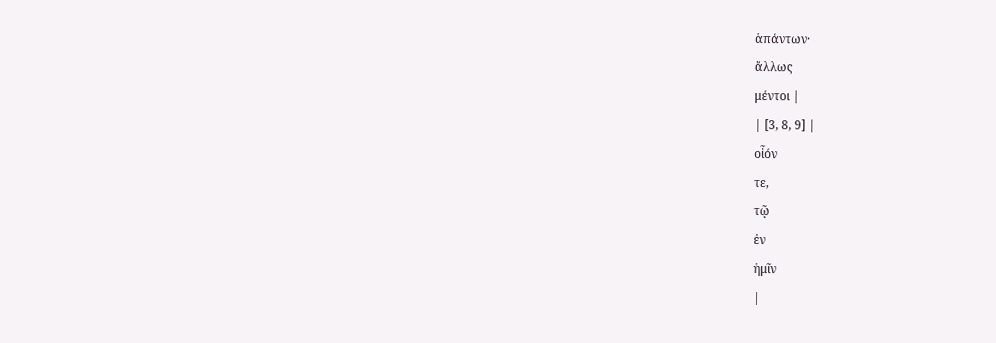ἁπάντων·
ἄλλως
μέντοι |
| [3, 8, 9] |
οἷόν
τε,
τῷ
ἐν
ἡμῖν
|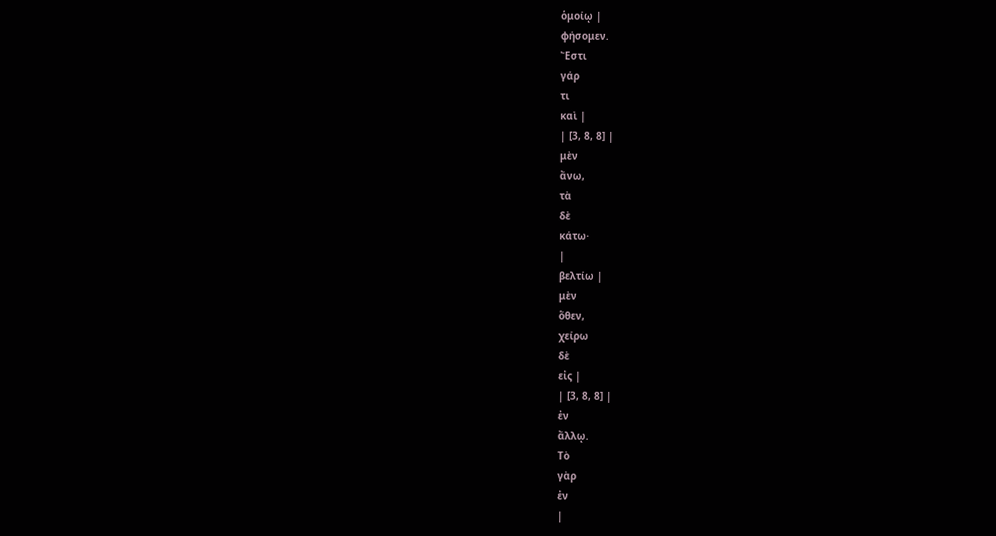ὁμοίῳ |
φήσομεν.
Ἔστι
γάρ
τι
καὶ |
| [3, 8, 8] |
μὲν
ἄνω,
τὰ
δὲ
κάτω·
|
βελτίω |
μὲν
ὅθεν,
χείρω
δὲ
εἰς |
| [3, 8, 8] |
ἐν
ἄλλῳ.
Τὸ
γὰρ
ἐν
|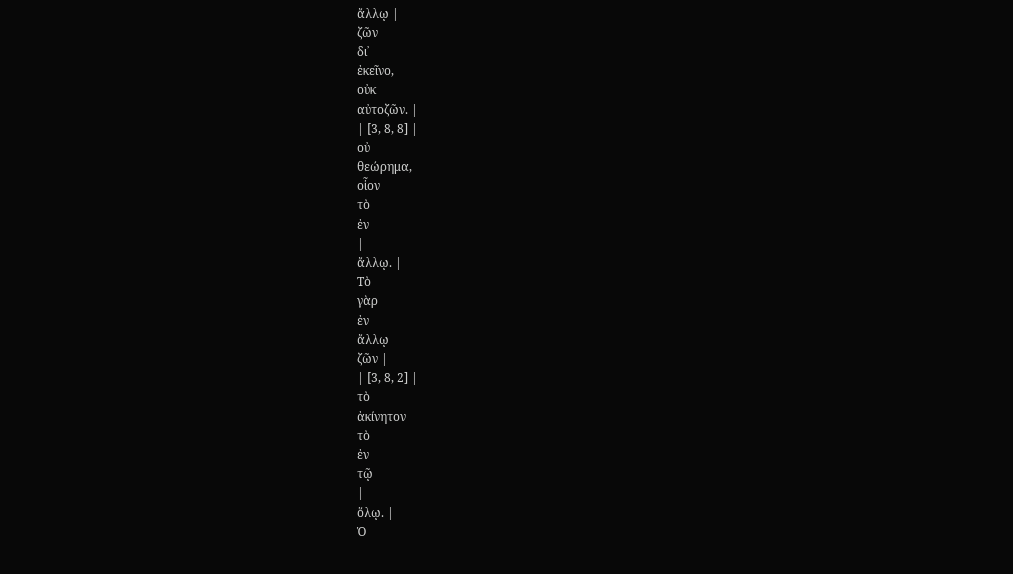ἄλλῳ |
ζῶν
δι᾽
ἐκεῖνο,
οὐκ
αὐτοζῶν. |
| [3, 8, 8] |
οὐ
θεώρημα,
οἷον
τὸ
ἐν
|
ἄλλῳ. |
Τὸ
γὰρ
ἐν
ἄλλῳ
ζῶν |
| [3, 8, 2] |
τὸ
ἀκίνητον
τὸ
ἐν
τῷ
|
ὅλῳ. |
Ὁ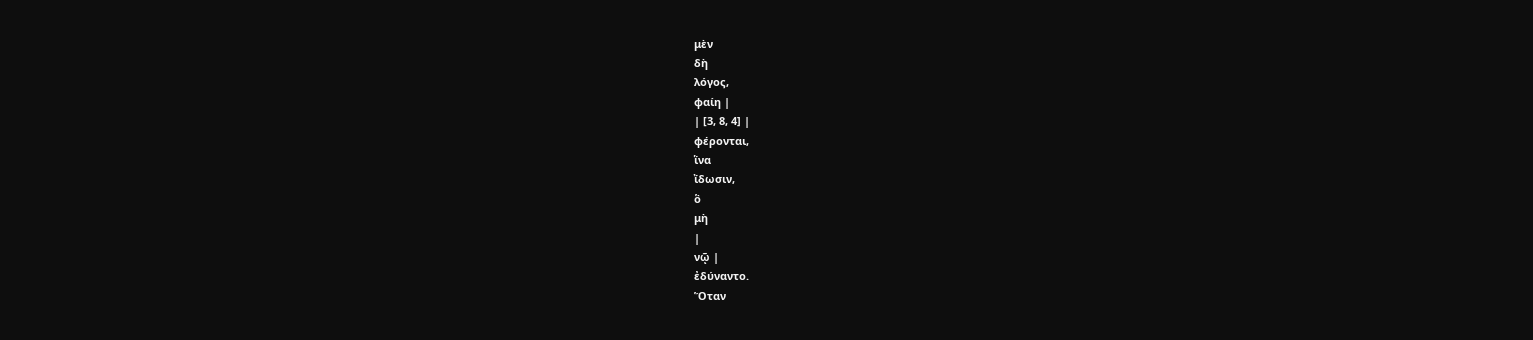μὲν
δὴ
λόγος,
φαίη |
| [3, 8, 4] |
φέρονται,
ἵνα
ἴδωσιν,
ὃ
μὴ
|
νῷ |
ἐδύναντο.
Ὅταν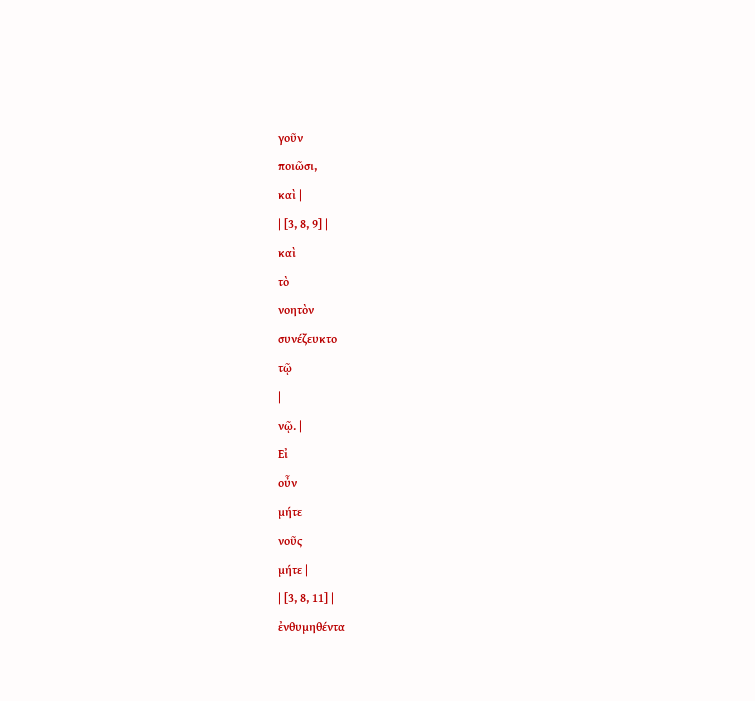γοῦν
ποιῶσι,
καὶ |
| [3, 8, 9] |
καὶ
τὸ
νοητὸν
συνέζευκτο
τῷ
|
νῷ. |
Εἰ
οὖν
μήτε
νοῦς
μήτε |
| [3, 8, 11] |
ἐνθυμηθέντα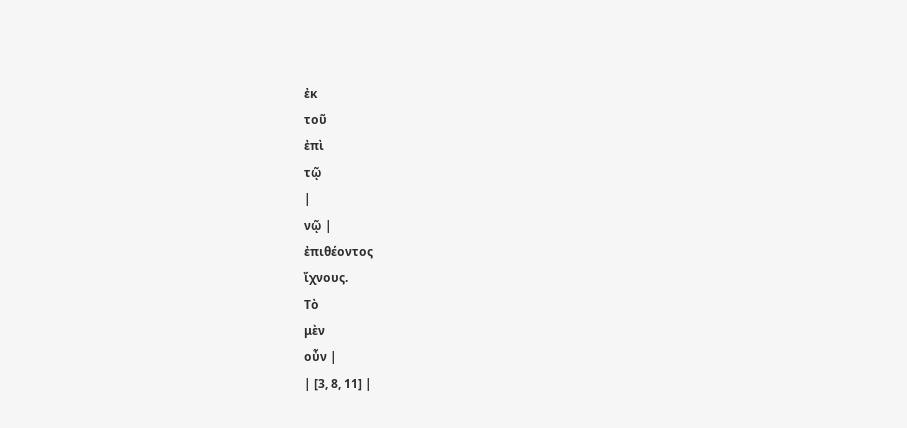ἐκ
τοῦ
ἐπὶ
τῷ
|
νῷ |
ἐπιθέοντος
ἴχνους.
Τὸ
μὲν
οὖν |
| [3, 8, 11] |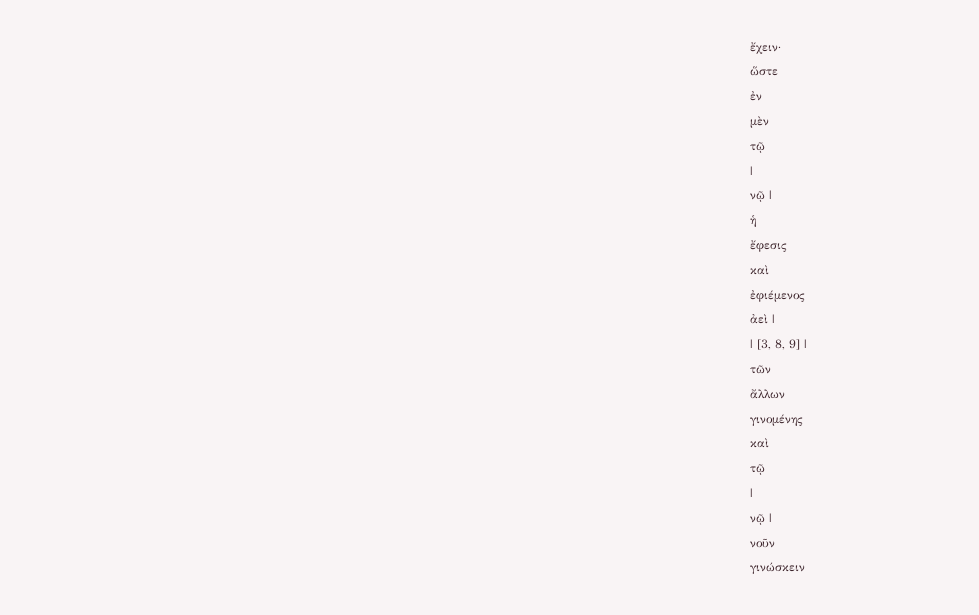ἔχειν·
ὥστε
ἐν
μὲν
τῷ
|
νῷ |
ἡ
ἔφεσις
καὶ
ἐφιέμενος
ἀεὶ |
| [3, 8, 9] |
τῶν
ἄλλων
γινομένης
καὶ
τῷ
|
νῷ |
νοῦν
γινώσκειν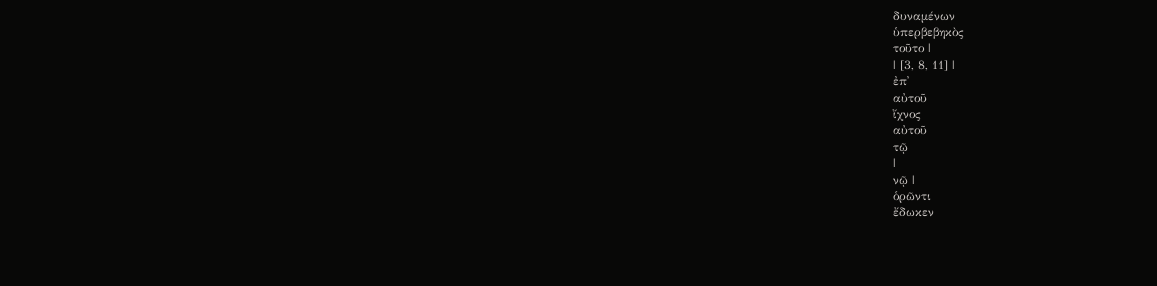δυναμένων
ὑπερβεβηκὸς
τοῦτο |
| [3, 8, 11] |
ἐπ᾽
αὐτοῦ
ἴχνος
αὐτοῦ
τῷ
|
νῷ |
ὁρῶντι
ἔδωκεν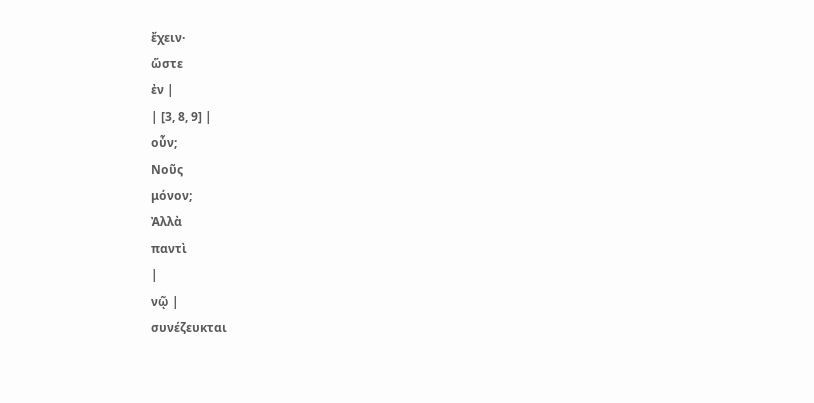ἔχειν·
ὥστε
ἐν |
| [3, 8, 9] |
οὖν;
Νοῦς
μόνον;
Ἀλλὰ
παντὶ
|
νῷ |
συνέζευκται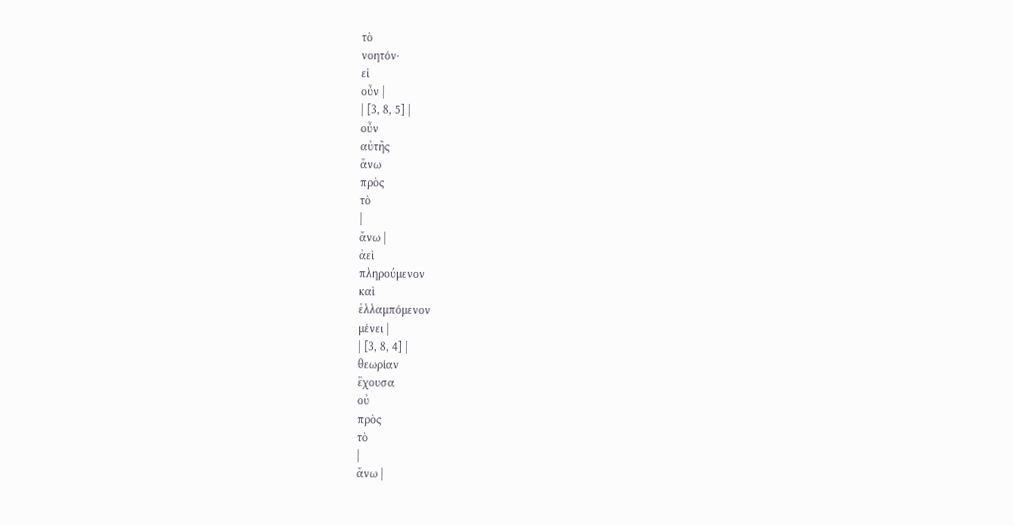τὸ
νοητόν·
εἰ
οὖν |
| [3, 8, 5] |
οὖν
αὐτῆς
ἄνω
πρὸς
τὸ
|
ἄνω |
ἀεὶ
πληρούμενον
καὶ
ἐλλαμπόμενον
μένει |
| [3, 8, 4] |
θεωρίαν
ἔχουσα
οὐ
πρὸς
τὸ
|
ἄνω |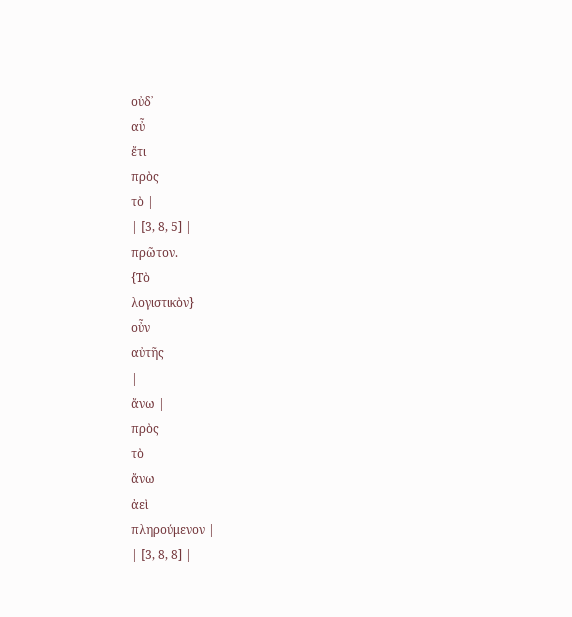οὐδ᾽
αὖ
ἔτι
πρὸς
τὸ |
| [3, 8, 5] |
πρῶτον.
{Τὸ
λογιστικὸν}
οὖν
αὐτῆς
|
ἄνω |
πρὸς
τὸ
ἄνω
ἀεὶ
πληρούμενον |
| [3, 8, 8] |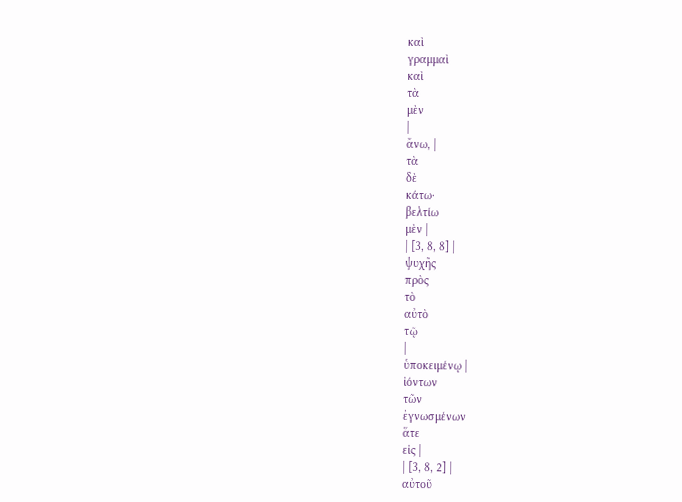καὶ
γραμμαὶ
καὶ
τὰ
μὲν
|
ἄνω, |
τὰ
δὲ
κάτω·
βελτίω
μὲν |
| [3, 8, 8] |
ψυχῆς
πρὸς
τὸ
αὐτὸ
τῷ
|
ὑποκειμένῳ |
ἰόντων
τῶν
ἐγνωσμένων
ἅτε
εἰς |
| [3, 8, 2] |
αὐτοῦ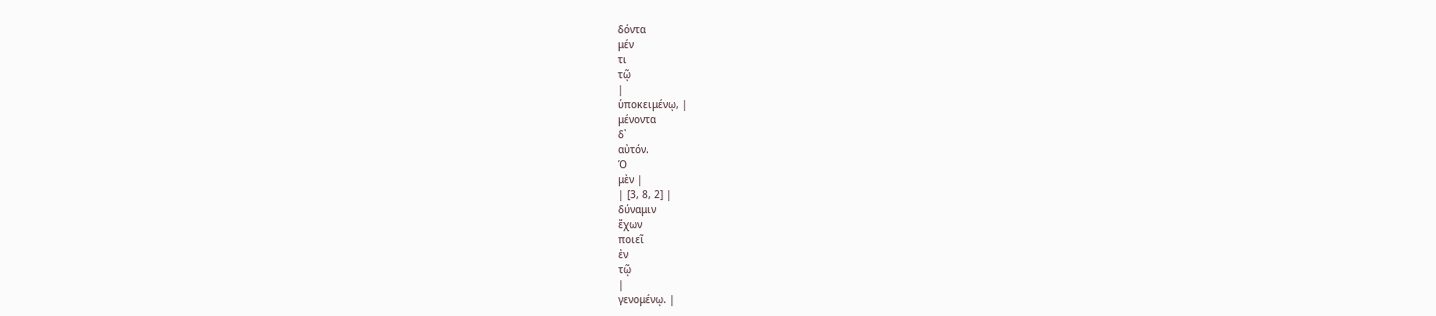δόντα
μέν
τι
τῷ
|
ὑποκειμένῳ, |
μένοντα
δ᾽
αὐτόν.
Ὁ
μὲν |
| [3, 8, 2] |
δύναμιν
ἔχων
ποιεῖ
ἐν
τῷ
|
γενομένῳ. |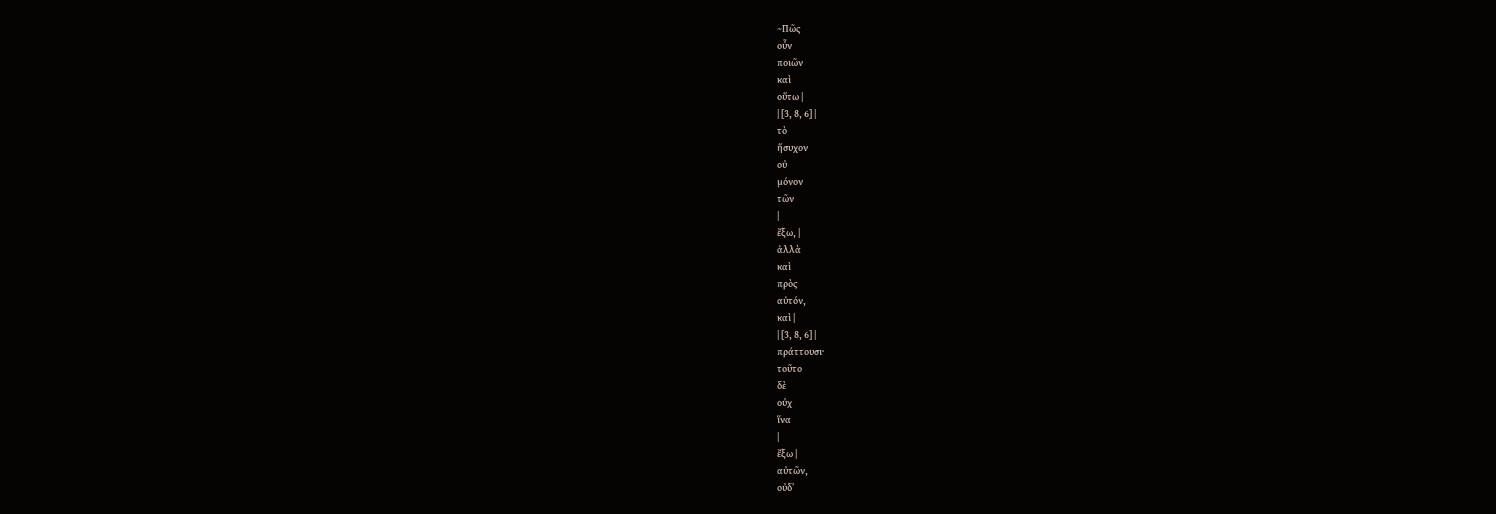~Πῶς
οὖν
ποιῶν
καὶ
οὕτω |
| [3, 8, 6] |
τὸ
ἥσυχον
οὐ
μόνον
τῶν
|
ἔξω, |
ἀλλὰ
καὶ
πρὸς
αὑτόν,
καὶ |
| [3, 8, 6] |
πράττουσι·
τοῦτο
δὲ
οὐχ
ἵνα
|
ἔξω |
αὐτῶν,
οὐδ᾽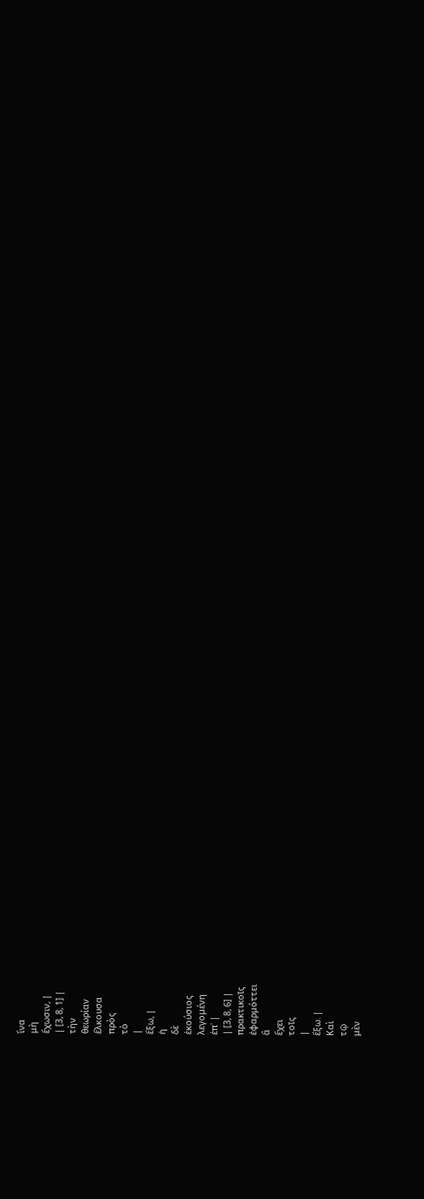ἵνα
μὴ
ἔχωσιν, |
| [3, 8, 1] |
τὴν
θεωρίαν
ἕλκουσα
πρὸς
τὸ
|
ἔξω, |
ἡ
δὲ
ἑκούσιος
λεγομένη
ἐπ᾽ |
| [3, 8, 6] |
πρακτικοῖς
ἐφαρμόττει
ἃ
ἔχει
τοῖς
|
ἔξω. |
Καὶ
τῷ
μὲν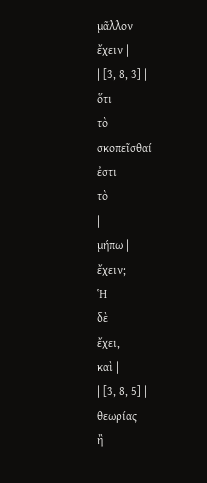μᾶλλον
ἔχειν |
| [3, 8, 3] |
ὅτι
τὸ
σκοπεῖσθαί
ἐστι
τὸ
|
μήπω |
ἔχειν;
Ἡ
δὲ
ἔχει,
καὶ |
| [3, 8, 5] |
θεωρίας
ἢ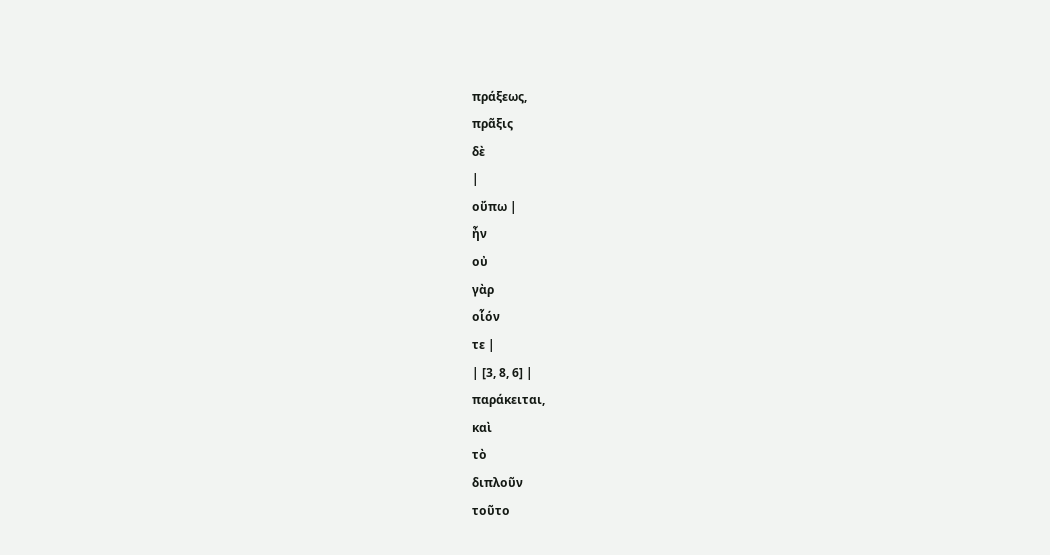πράξεως,
πρᾶξις
δὲ
|
οὔπω |
ἦν
οὐ
γὰρ
οἷόν
τε |
| [3, 8, 6] |
παράκειται,
καὶ
τὸ
διπλοῦν
τοῦτο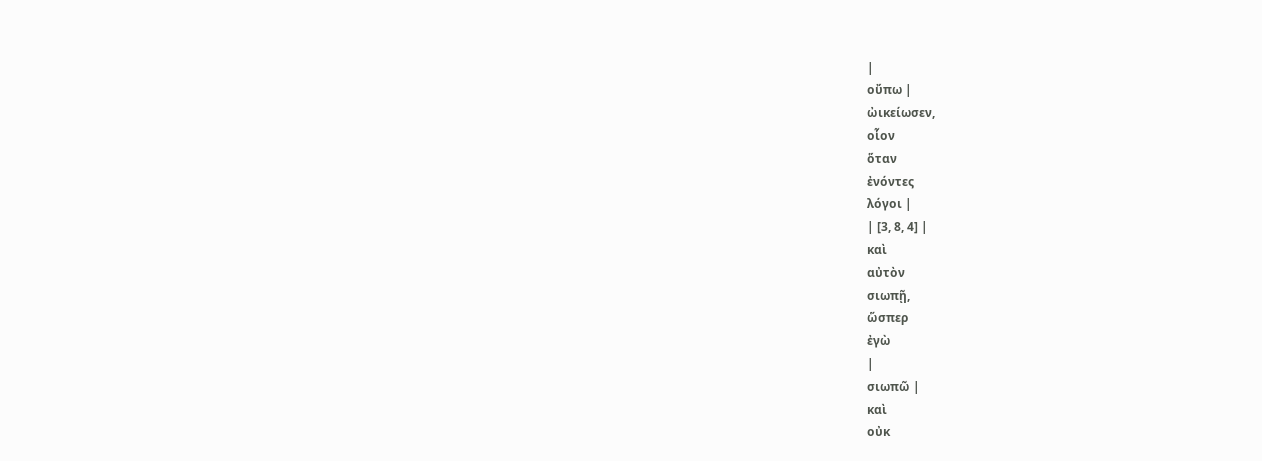|
οὔπω |
ὠικείωσεν,
οἷον
ὅταν
ἐνόντες
λόγοι |
| [3, 8, 4] |
καὶ
αὐτὸν
σιωπῇ,
ὥσπερ
ἐγὼ
|
σιωπῶ |
καὶ
οὐκ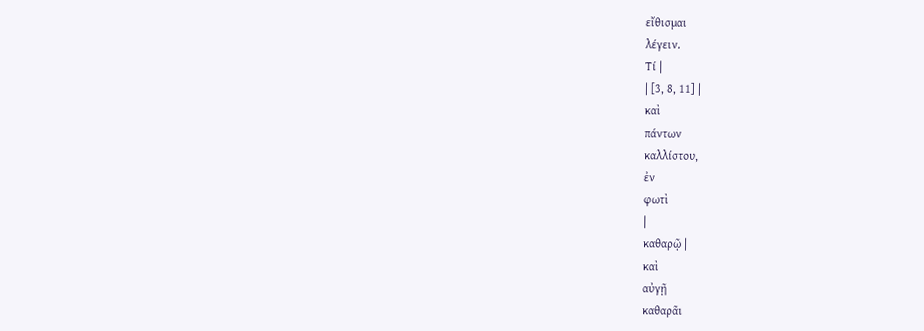εἴθισμαι
λέγειν.
Τί |
| [3, 8, 11] |
καὶ
πάντων
καλλίστου,
ἐν
φωτὶ
|
καθαρῷ |
καὶ
αὐγῇ
καθαρᾶι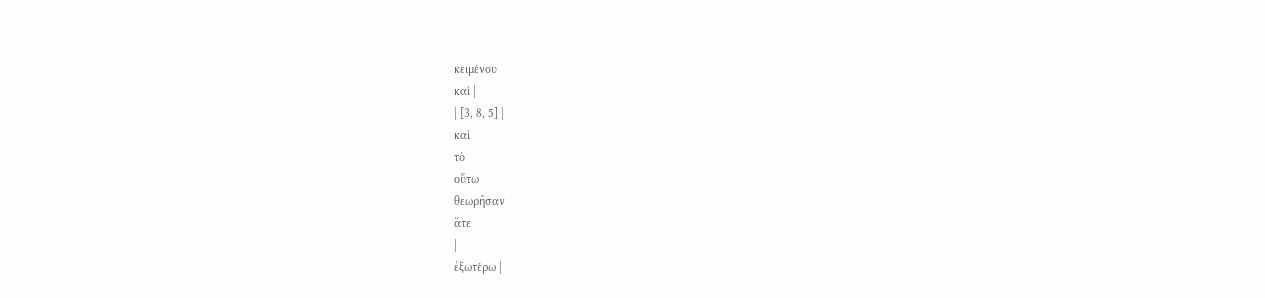κειμένου
καὶ |
| [3, 8, 5] |
καὶ
τὸ
οὕτω
θεωρῆσαν
ἅτε
|
ἐξωτέρω |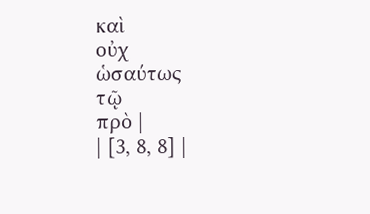καὶ
οὐχ
ὡσαύτως
τῷ
πρὸ |
| [3, 8, 8] |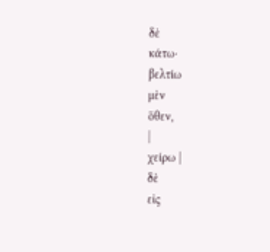δὲ
κάτω·
βελτίω
μὲν
ὅθεν,
|
χείρω |
δὲ
εἰς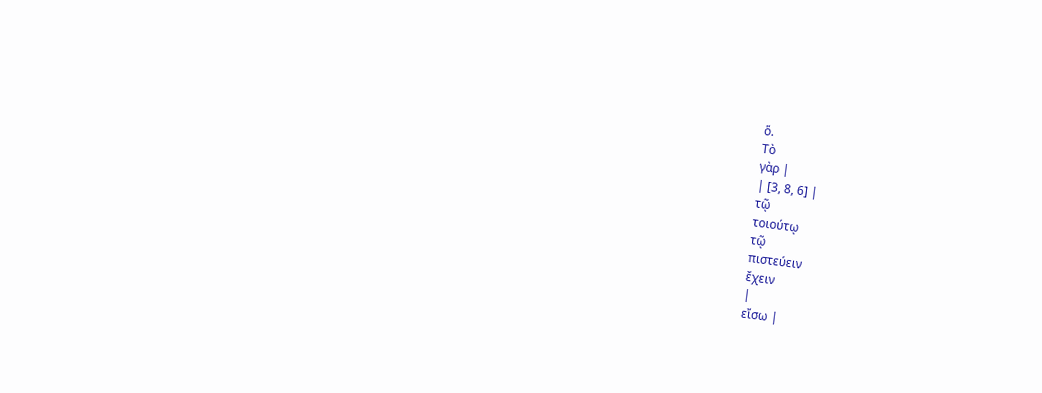ὅ.
Τὸ
γὰρ |
| [3, 8, 6] |
τῷ
τοιούτῳ
τῷ
πιστεύειν
ἔχειν
|
εἴσω |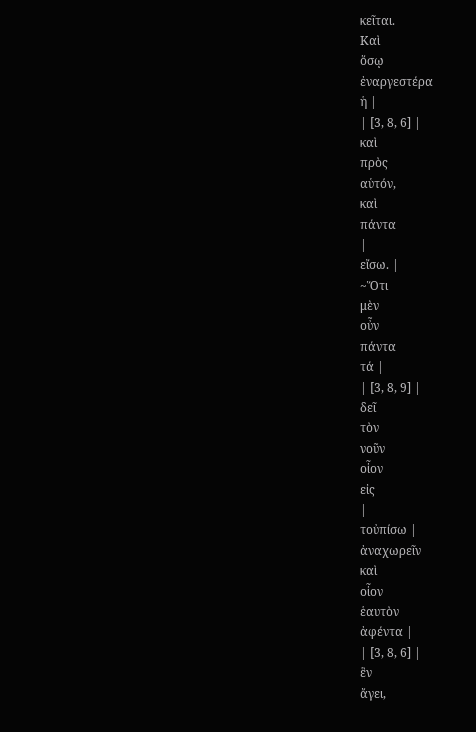κεῖται.
Καὶ
ὅσῳ
ἐναργεστέρα
ἡ |
| [3, 8, 6] |
καὶ
πρὸς
αὑτόν,
καὶ
πάντα
|
εἴσω. |
~Ὅτι
μὲν
οὖν
πάντα
τά |
| [3, 8, 9] |
δεῖ
τὸν
νοῦν
οἷον
εἰς
|
τοὐπίσω |
ἀναχωρεῖν
καὶ
οἷον
ἑαυτὸν
ἀφέντα |
| [3, 8, 6] |
ἓν
ἄγει,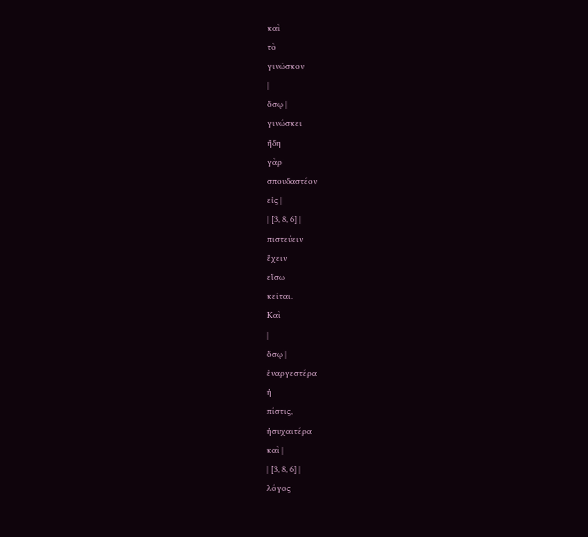καὶ
τὸ
γινῶσκον
|
ὅσῳ |
γινώσκει
ἤδη
γὰρ
σπουδαστέον
εἰς |
| [3, 8, 6] |
πιστεύειν
ἔχειν
εἴσω
κεῖται.
Καὶ
|
ὅσῳ |
ἐναργεστέρα
ἡ
πίστις,
ἡσυχαιτέρα
καὶ |
| [3, 8, 6] |
λόγος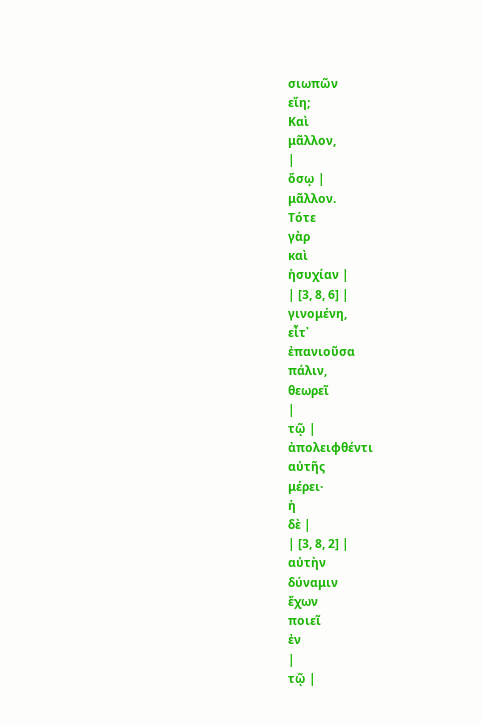σιωπῶν
εἴη;
Καὶ
μᾶλλον,
|
ὅσῳ |
μᾶλλον.
Τότε
γὰρ
καὶ
ἡσυχίαν |
| [3, 8, 6] |
γινομένη,
εἶτ᾽
ἐπανιοῦσα
πάλιν,
θεωρεῖ
|
τῷ |
ἀπολειφθέντι
αὐτῆς
μέρει·
ἡ
δὲ |
| [3, 8, 2] |
αὐτὴν
δύναμιν
ἔχων
ποιεῖ
ἐν
|
τῷ |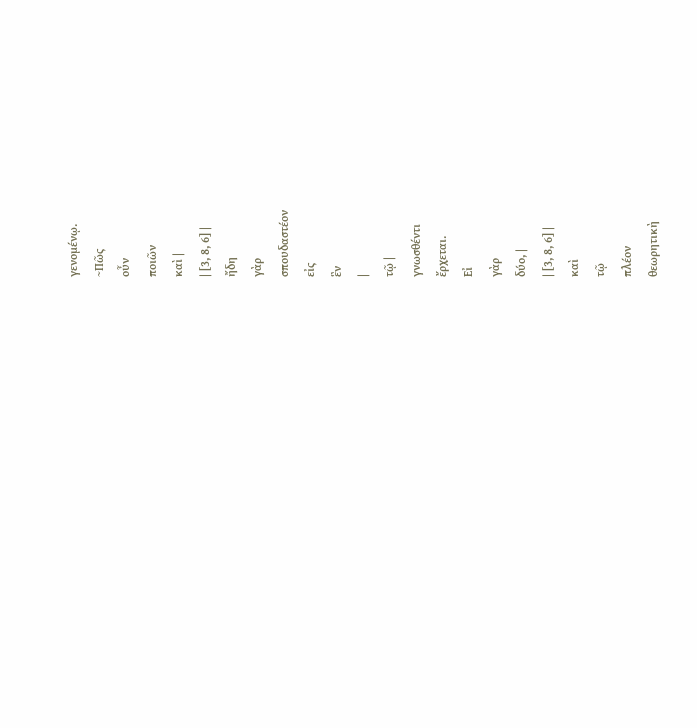γενομένῳ.
~Πῶς
οὖν
ποιῶν
καὶ |
| [3, 8, 6] |
ἤδη
γὰρ
σπουδαστέον
εἰς
ἓν
|
τῷ |
γνωσθέντι
ἔρχεται.
Εἰ
γὰρ
δύο, |
| [3, 8, 6] |
καὶ
τῷ
πλέον
θεωρητικὴ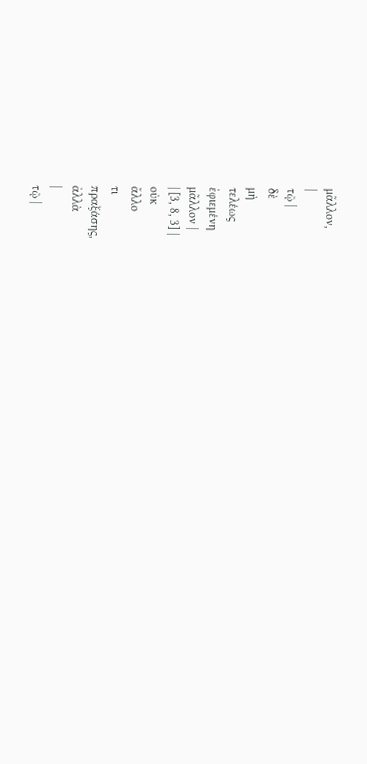μᾶλλον,
|
τῷ |
δὲ
μὴ
τελέως
ἐφιεμένη
μᾶλλον |
| [3, 8, 3] |
οὐκ
ἄλλο
τι
πραξάσης,
ἀλλὰ
|
τῷ |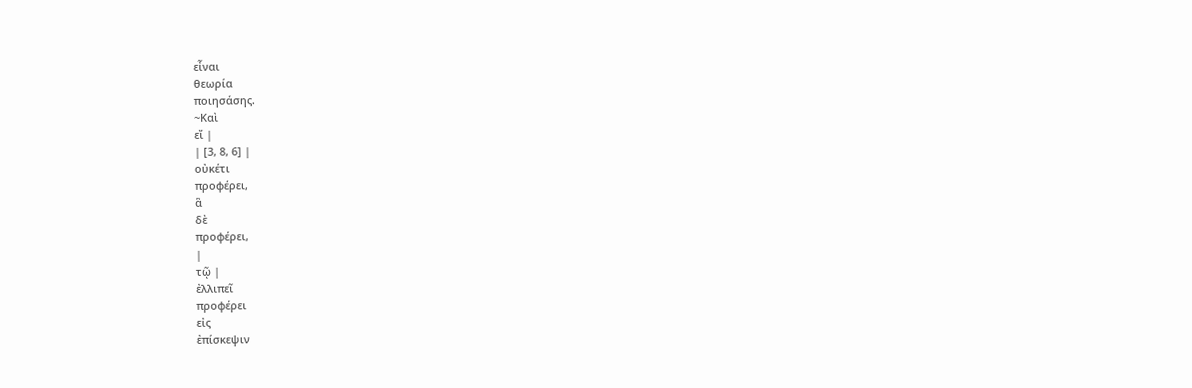εἶναι
θεωρία
ποιησάσης.
~Καὶ
εἴ |
| [3, 8, 6] |
οὐκέτι
προφέρει,
ἃ
δὲ
προφέρει,
|
τῷ |
ἐλλιπεῖ
προφέρει
εἰς
ἐπίσκεψιν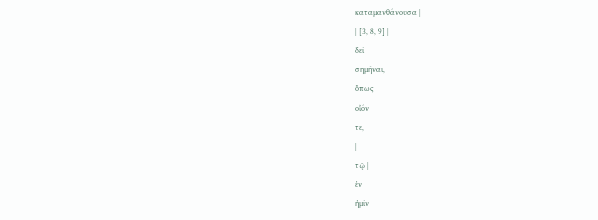καταμανθάνουσα |
| [3, 8, 9] |
δεῖ
σημῆναι,
ὅπως
οἷόν
τε,
|
τῷ |
ἐν
ἡμῖν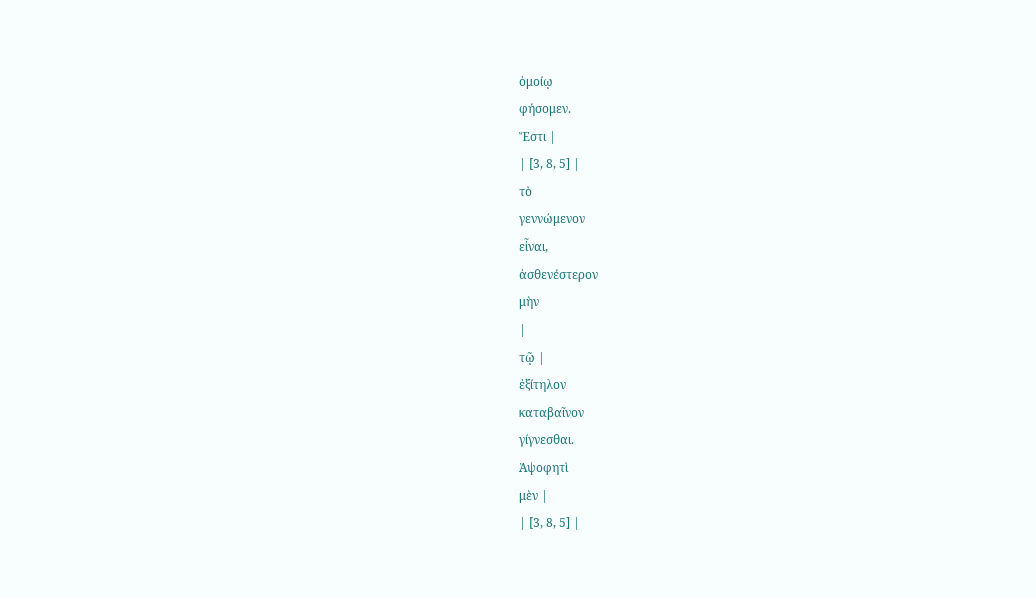ὁμοίῳ
φήσομεν.
Ἔστι |
| [3, 8, 5] |
τὸ
γεννώμενον
εἶναι,
ἀσθενέστερον
μὴν
|
τῷ |
ἐξίτηλον
καταβαῖνον
γίγνεσθαι.
Ἀψοφητὶ
μὲν |
| [3, 8, 5] |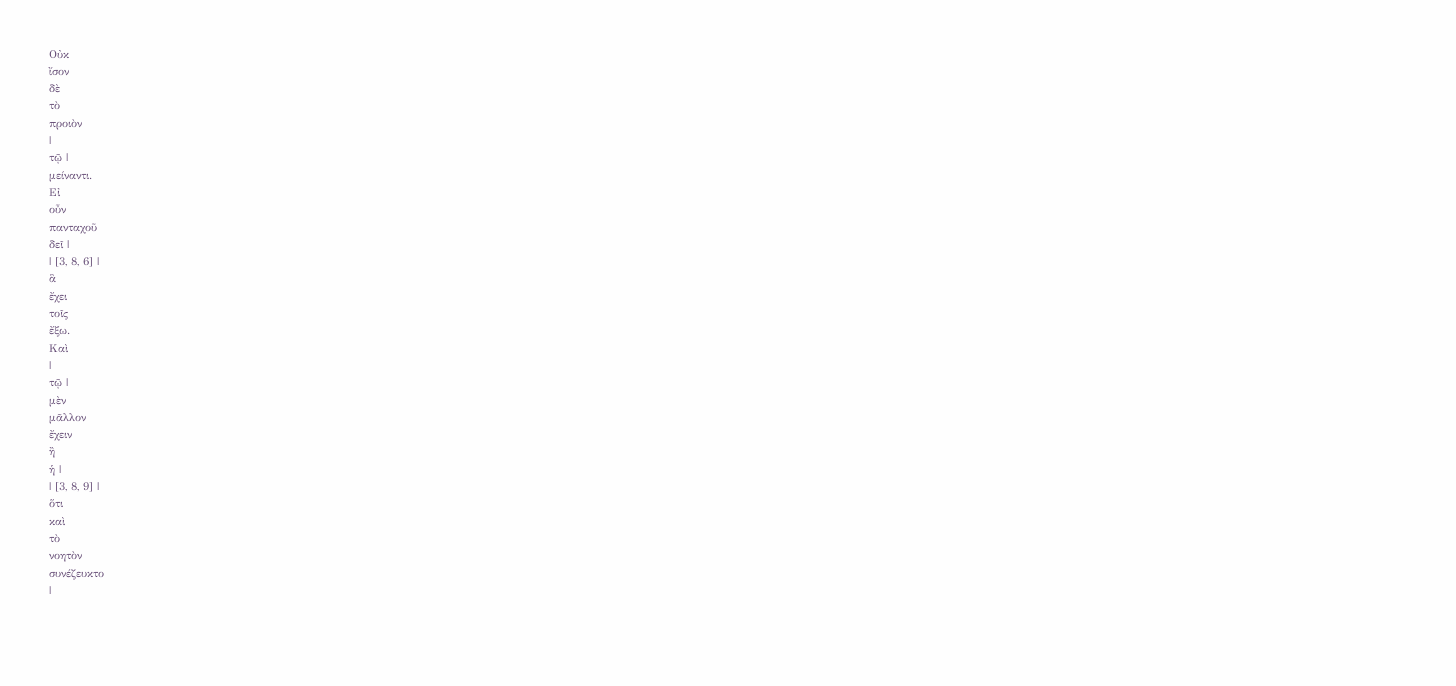Οὐκ
ἴσον
δὲ
τὸ
προιὸν
|
τῷ |
μείναντι.
Εἰ
οὖν
πανταχοῦ
δεῖ |
| [3, 8, 6] |
ἃ
ἔχει
τοῖς
ἔξω.
Καὶ
|
τῷ |
μὲν
μᾶλλον
ἔχειν
ἢ
ἡ |
| [3, 8, 9] |
ὅτι
καὶ
τὸ
νοητὸν
συνέζευκτο
|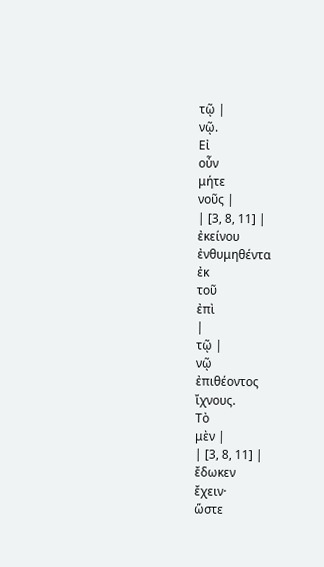τῷ |
νῷ.
Εἰ
οὖν
μήτε
νοῦς |
| [3, 8, 11] |
ἐκείνου
ἐνθυμηθέντα
ἐκ
τοῦ
ἐπὶ
|
τῷ |
νῷ
ἐπιθέοντος
ἴχνους.
Τὸ
μὲν |
| [3, 8, 11] |
ἔδωκεν
ἔχειν·
ὥστε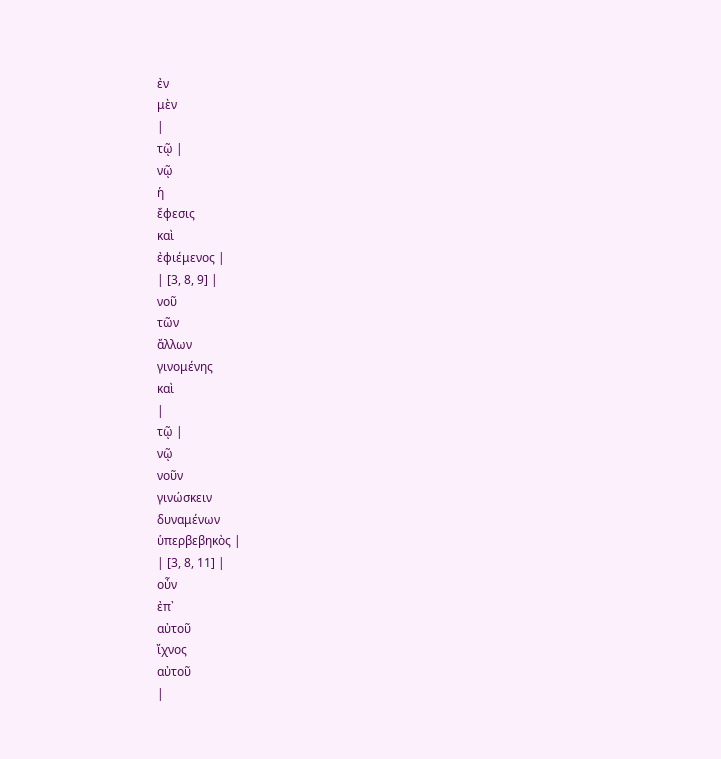ἐν
μὲν
|
τῷ |
νῷ
ἡ
ἔφεσις
καὶ
ἐφιέμενος |
| [3, 8, 9] |
νοῦ
τῶν
ἄλλων
γινομένης
καὶ
|
τῷ |
νῷ
νοῦν
γινώσκειν
δυναμένων
ὑπερβεβηκὸς |
| [3, 8, 11] |
οὖν
ἐπ᾽
αὐτοῦ
ἴχνος
αὐτοῦ
|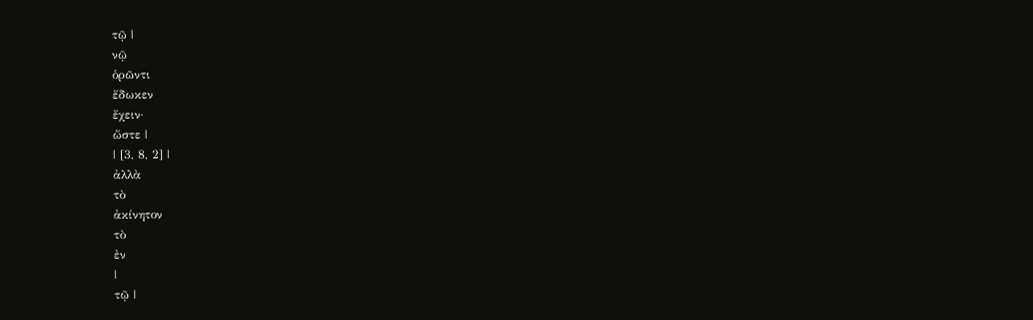τῷ |
νῷ
ὁρῶντι
ἔδωκεν
ἔχειν·
ὥστε |
| [3, 8, 2] |
ἀλλὰ
τὸ
ἀκίνητον
τὸ
ἐν
|
τῷ |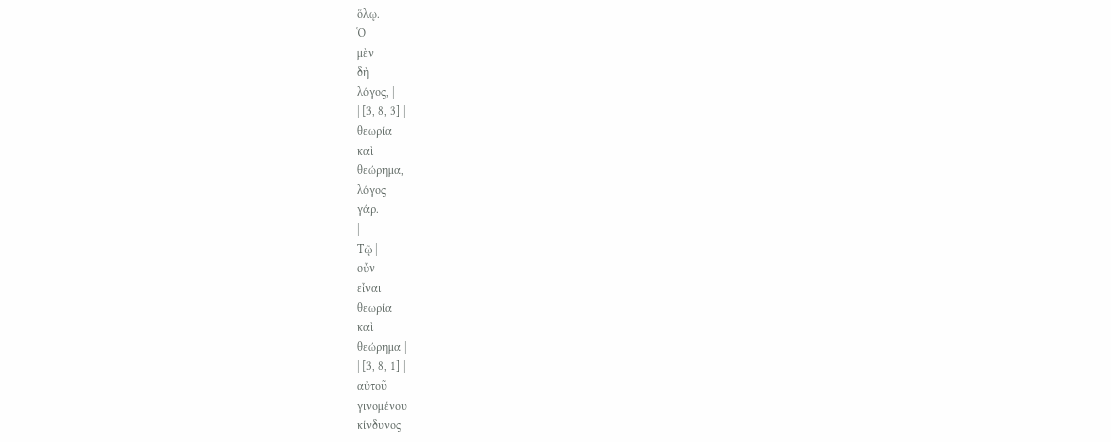ὅλῳ.
Ὁ
μὲν
δὴ
λόγος, |
| [3, 8, 3] |
θεωρία
καὶ
θεώρημα,
λόγος
γάρ.
|
Τῷ |
οὖν
εἶναι
θεωρία
καὶ
θεώρημα |
| [3, 8, 1] |
αὐτοῦ
γινομένου
κίνδυνος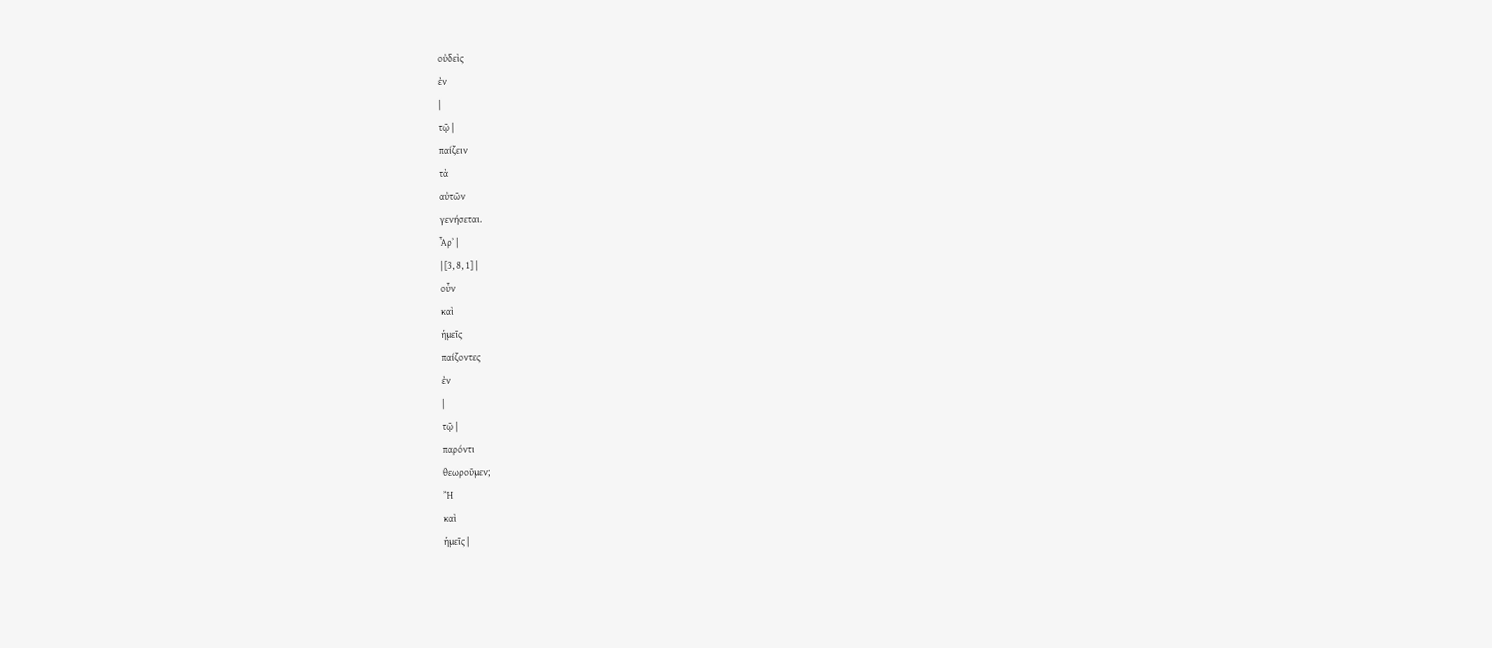οὐδεὶς
ἐν
|
τῷ |
παίζειν
τὰ
αὐτῶν
γενήσεται.
Ἆρ᾽ |
| [3, 8, 1] |
οὖν
καὶ
ἡμεῖς
παίζοντες
ἐν
|
τῷ |
παρόντι
θεωροῦμεν;
Ἢ
καὶ
ἡμεῖς |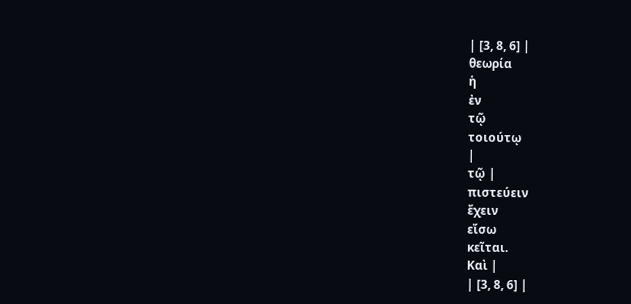| [3, 8, 6] |
θεωρία
ἡ
ἐν
τῷ
τοιούτῳ
|
τῷ |
πιστεύειν
ἔχειν
εἴσω
κεῖται.
Καὶ |
| [3, 8, 6] |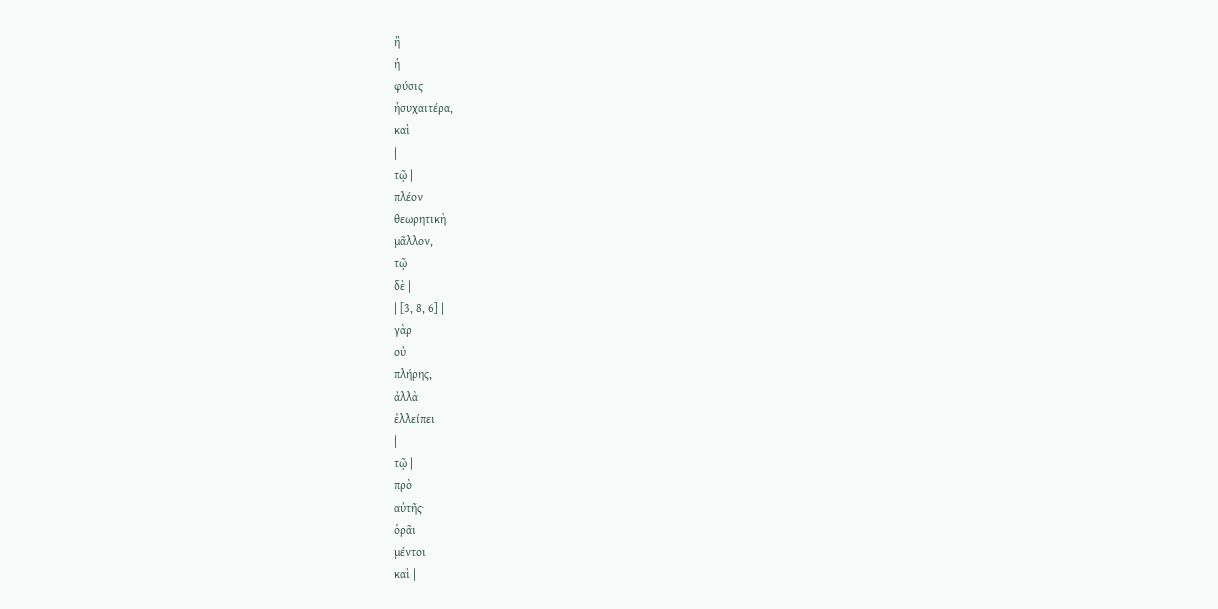ἢ
ἡ
φύσις
ἡσυχαιτέρα,
καὶ
|
τῷ |
πλέον
θεωρητικὴ
μᾶλλον,
τῷ
δὲ |
| [3, 8, 6] |
γὰρ
οὐ
πλήρης,
ἀλλὰ
ἐλλείπει
|
τῷ |
πρὸ
αὐτῆς·
ὁρᾶι
μέντοι
καὶ |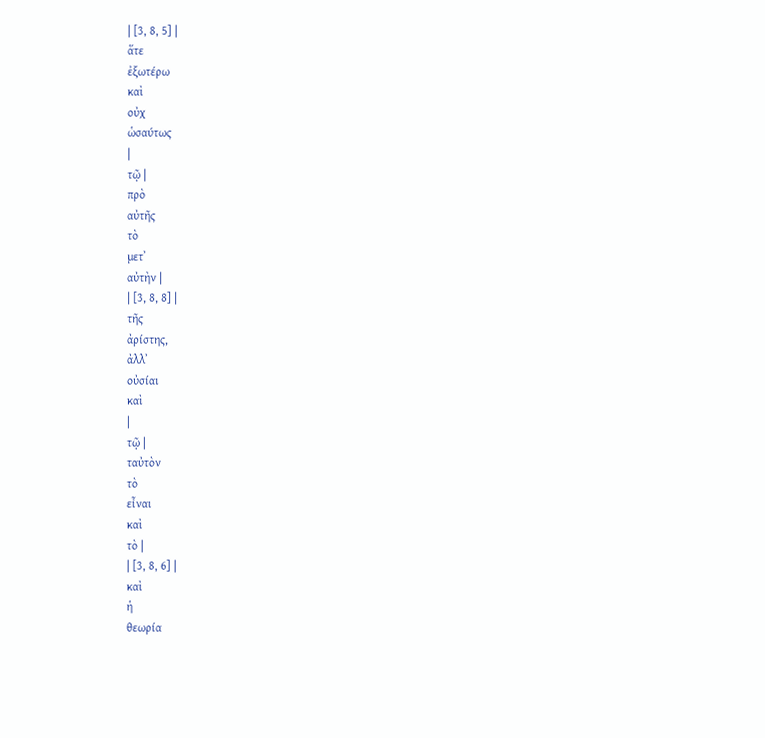| [3, 8, 5] |
ἅτε
ἐξωτέρω
καὶ
οὐχ
ὡσαύτως
|
τῷ |
πρὸ
αὐτῆς
τὸ
μετ᾽
αὐτὴν |
| [3, 8, 8] |
τῆς
ἀρίστης,
ἀλλ᾽
οὐσίαι
καὶ
|
τῷ |
ταὐτὸν
τὸ
εἶναι
καὶ
τὸ |
| [3, 8, 6] |
καὶ
ἡ
θεωρία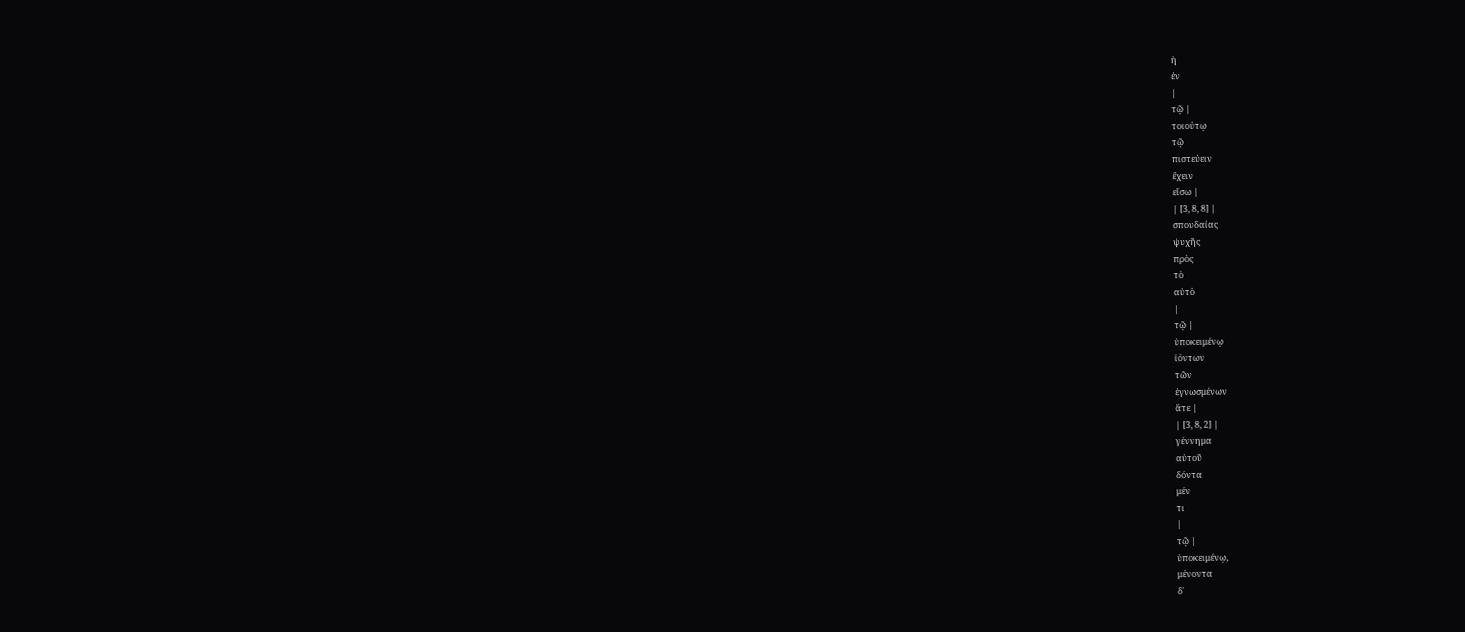ἡ
ἐν
|
τῷ |
τοιούτῳ
τῷ
πιστεύειν
ἔχειν
εἴσω |
| [3, 8, 8] |
σπουδαίας
ψυχῆς
πρὸς
τὸ
αὐτὸ
|
τῷ |
ὑποκειμένῳ
ἰόντων
τῶν
ἐγνωσμένων
ἅτε |
| [3, 8, 2] |
γέννημα
αὐτοῦ
δόντα
μέν
τι
|
τῷ |
ὑποκειμένῳ,
μένοντα
δ᾽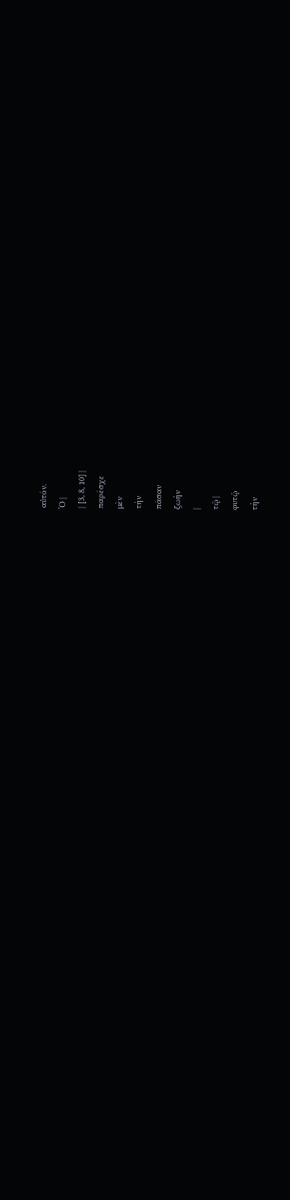αὐτόν.
Ὁ |
| [3, 8, 10] |
παρέσχε
μὲν
τὴν
πᾶσαν
ζωὴν
|
τῷ |
φυτῷ
τὴν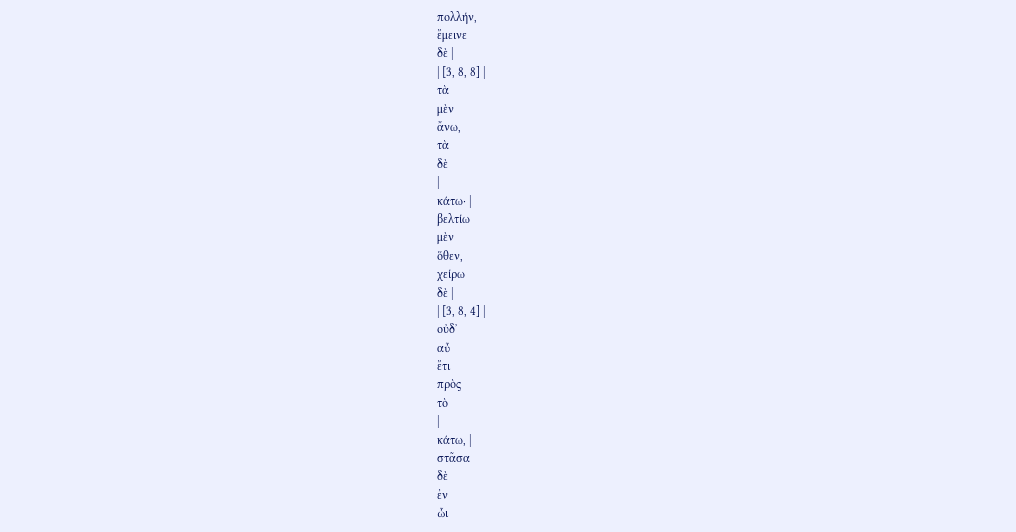πολλήν,
ἔμεινε
δὲ |
| [3, 8, 8] |
τὰ
μὲν
ἄνω,
τὰ
δὲ
|
κάτω· |
βελτίω
μὲν
ὅθεν,
χείρω
δὲ |
| [3, 8, 4] |
οὐδ᾽
αὖ
ἔτι
πρὸς
τὸ
|
κάτω, |
στᾶσα
δὲ
ἐν
ὧι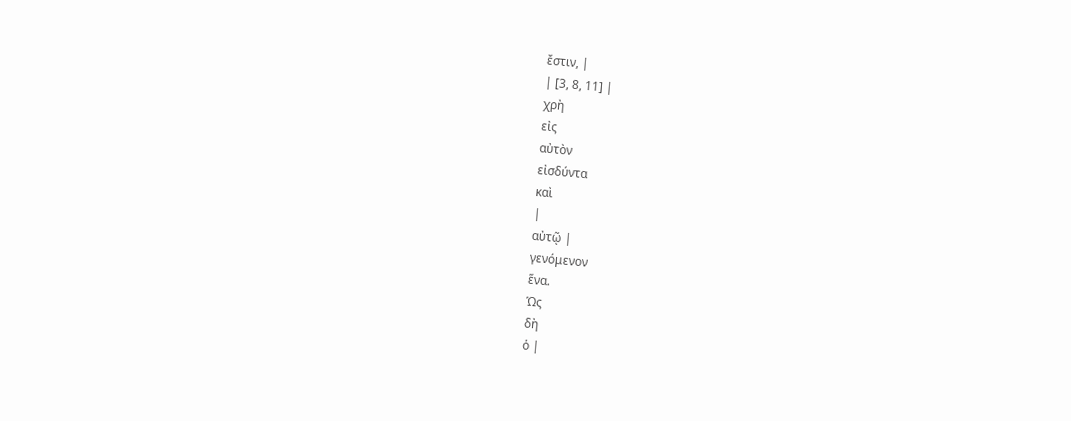ἔστιν, |
| [3, 8, 11] |
χρὴ
εἰς
αὐτὸν
εἰσδύντα
καὶ
|
αὐτῷ |
γενόμενον
ἕνα.
Ὡς
δὴ
ὁ |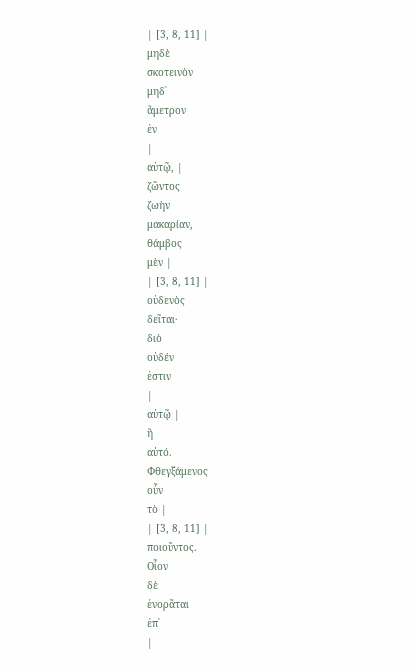| [3, 8, 11] |
μηδὲ
σκοτεινὸν
μηδ᾽
ἄμετρον
ἐν
|
αὐτῷ, |
ζῶντος
ζωὴν
μακαρίαν,
θάμβος
μὲν |
| [3, 8, 11] |
οὐδενὸς
δεῖται·
διὸ
οὐδέν
ἐστιν
|
αὐτῷ |
ἢ
αὐτό.
Φθεγξάμενος
οὖν
τὸ |
| [3, 8, 11] |
ποιοῦντος.
Οἷον
δὲ
ἐνορᾶται
ἐπ᾽
|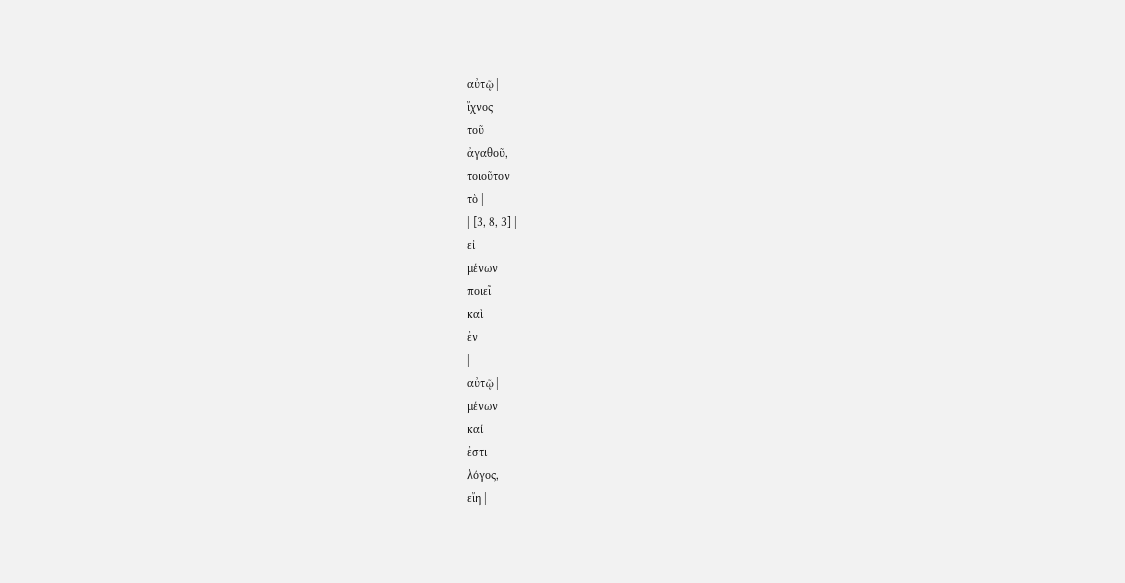αὐτῷ |
ἴχνος
τοῦ
ἀγαθοῦ,
τοιοῦτον
τὸ |
| [3, 8, 3] |
εἰ
μένων
ποιεῖ
καὶ
ἐν
|
αὐτῷ |
μένων
καί
ἐστι
λόγος,
εἴη |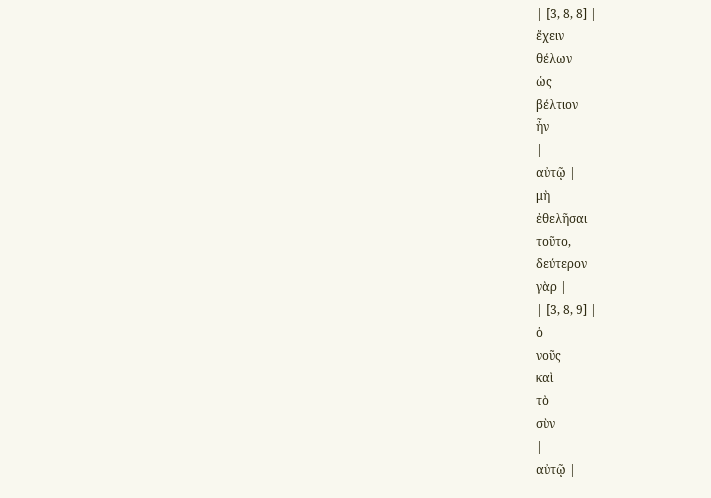| [3, 8, 8] |
ἔχειν
θέλων
ὡς
βέλτιον
ἦν
|
αὐτῷ |
μὴ
ἐθελῆσαι
τοῦτο,
δεύτερον
γὰρ |
| [3, 8, 9] |
ὁ
νοῦς
καὶ
τὸ
σὺν
|
αὐτῷ |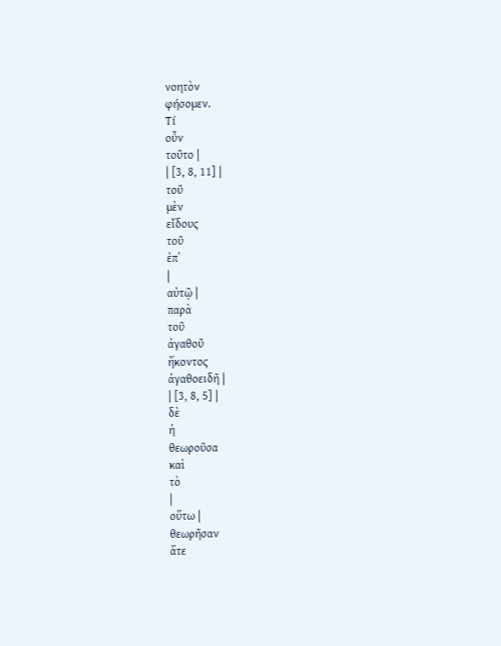νοητὸν
φήσομεν.
Τί
οὖν
τοῦτο |
| [3, 8, 11] |
τοῦ
μὲν
εἴδους
τοῦ
ἐπ᾽
|
αὐτῷ |
παρὰ
τοῦ
ἀγαθοῦ
ἥκοντος
ἀγαθοειδῆ |
| [3, 8, 5] |
δὲ
ἡ
θεωροῦσα
καὶ
τὸ
|
οὕτω |
θεωρῆσαν
ἅτε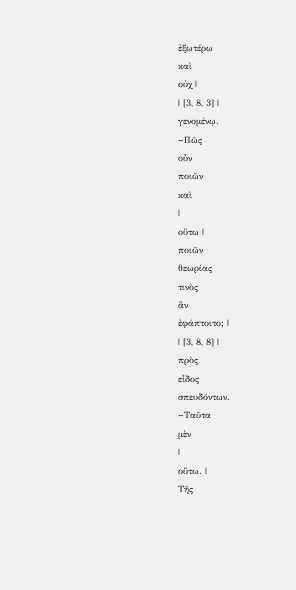ἐξωτέρω
καὶ
οὐχ |
| [3, 8, 3] |
γενομένῳ.
~Πῶς
οὖν
ποιῶν
καὶ
|
οὕτω |
ποιῶν
θεωρίας
τινὸς
ἂν
ἐφάπτοιτο; |
| [3, 8, 8] |
πρὸς
εἶδος
σπευδόντων.
~Ταῦτα
μὲν
|
οὕτω. |
Τῆς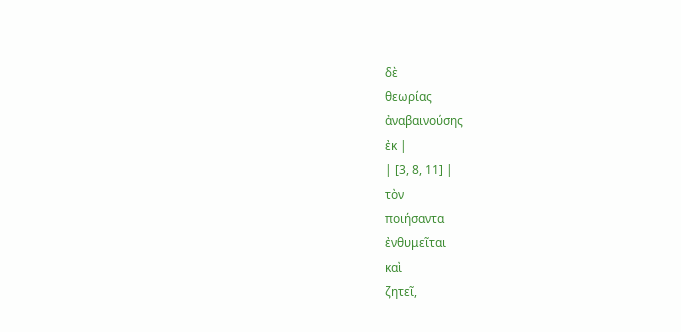δὲ
θεωρίας
ἀναβαινούσης
ἐκ |
| [3, 8, 11] |
τὸν
ποιήσαντα
ἐνθυμεῖται
καὶ
ζητεῖ,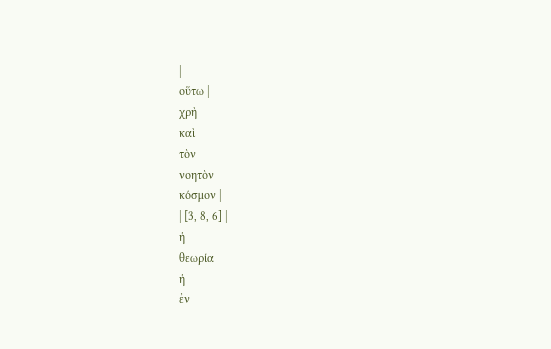|
οὕτω |
χρὴ
καὶ
τὸν
νοητὸν
κόσμον |
| [3, 8, 6] |
ἡ
θεωρία
ἡ
ἐν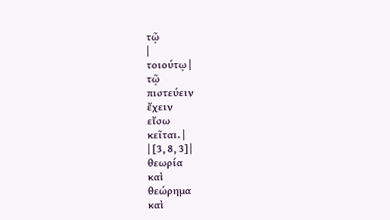τῷ
|
τοιούτῳ |
τῷ
πιστεύειν
ἔχειν
εἴσω
κεῖται. |
| [3, 8, 3] |
θεωρία
καὶ
θεώρημα
καὶ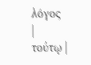λόγος
|
τούτῳ |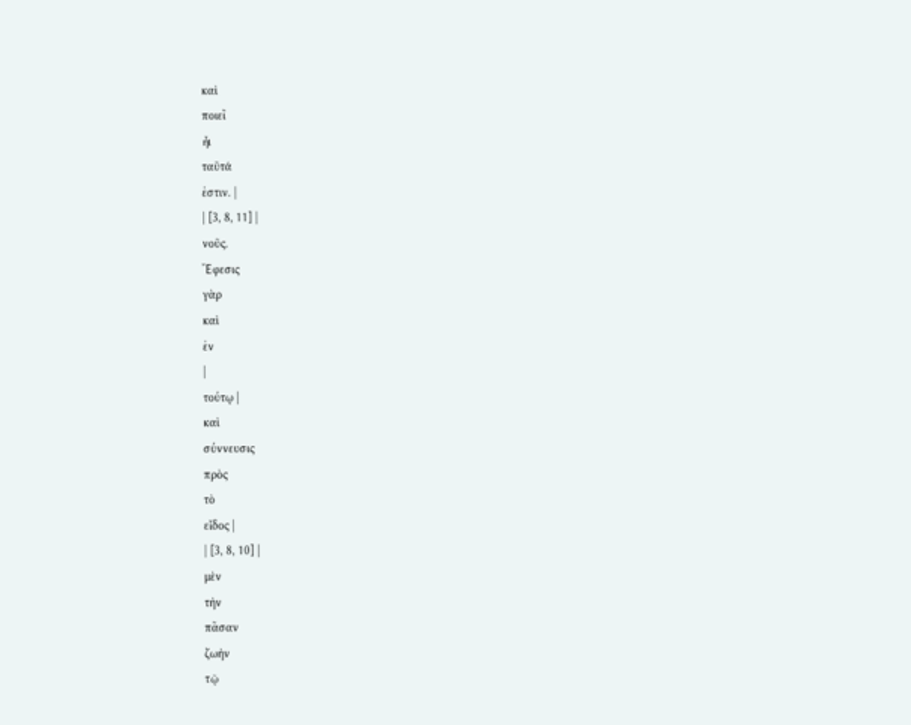καὶ
ποιεῖ
ἧι
ταῦτά
ἐστιν. |
| [3, 8, 11] |
νοῦς.
Ἔφεσις
γὰρ
καὶ
ἐν
|
τούτῳ |
καὶ
σύννευσις
πρὸς
τὸ
εἶδος |
| [3, 8, 10] |
μὲν
τὴν
πᾶσαν
ζωὴν
τῷ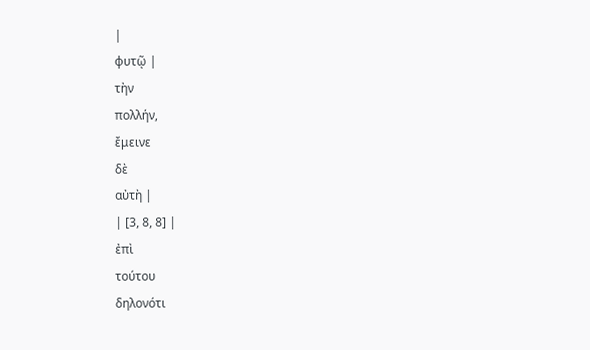|
φυτῷ |
τὴν
πολλήν,
ἔμεινε
δὲ
αὐτὴ |
| [3, 8, 8] |
ἐπὶ
τούτου
δηλονότι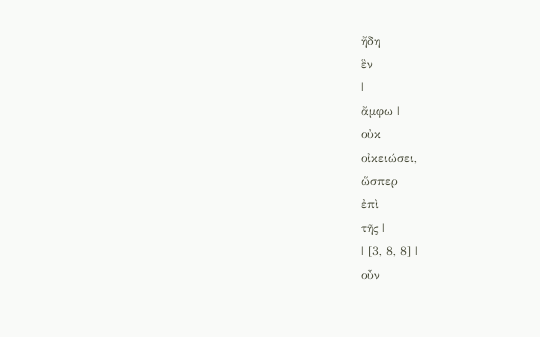ἤδη
ἓν
|
ἄμφω |
οὐκ
οἰκειώσει,
ὥσπερ
ἐπὶ
τῆς |
| [3, 8, 8] |
οὖν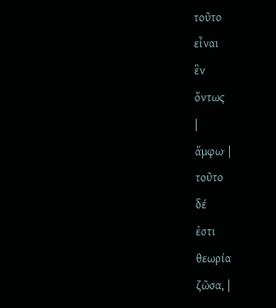τοῦτο
εἶναι
ἓν
ὄντως
|
ἄμφω· |
τοῦτο
δέ
ἐστι
θεωρία
ζῶσα, |